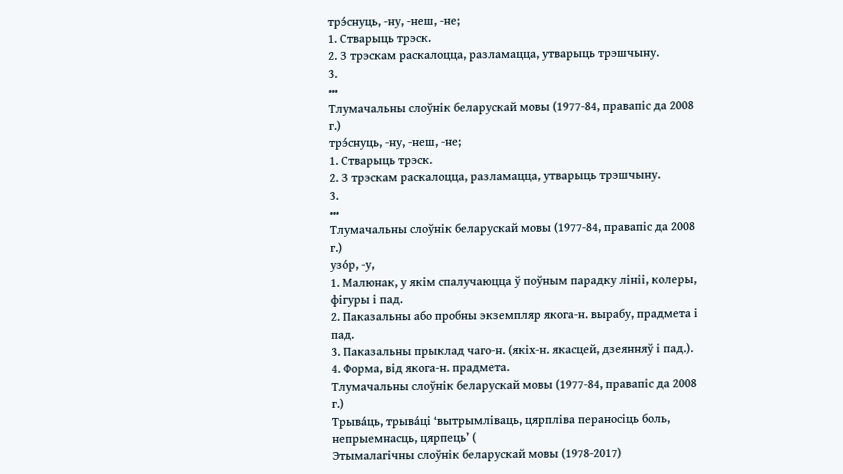трэ́снуць, ‑ну, ‑неш, ‑не;
1. Стварыць трэск.
2. З трэскам раскалоцца, разламацца, утварыць трэшчыну.
3.
•••
Тлумачальны слоўнік беларускай мовы (1977-84, правапіс да 2008 г.)
трэ́снуць, ‑ну, ‑неш, ‑не;
1. Стварыць трэск.
2. З трэскам раскалоцца, разламацца, утварыць трэшчыну.
3.
•••
Тлумачальны слоўнік беларускай мовы (1977-84, правапіс да 2008 г.)
узо́р, ‑у,
1. Малюнак, у якім спалучаюцца ў поўным парадку лініі, колеры, фігуры і пад.
2. Паказальны або пробны экземпляр якога‑н. вырабу, прадмета і пад.
3. Паказальны прыклад чаго‑н. (якіх‑н. якасцей, дзеянняў і пад.).
4. Форма, від якога‑н. прадмета.
Тлумачальны слоўнік беларускай мовы (1977-84, правапіс да 2008 г.)
Трыва́ць, трыва́ці ‘вытрымліваць, цярпліва пераносіць боль, непрыемнасць, цярпець’ (
Этымалагічны слоўнік беларускай мовы (1978-2017)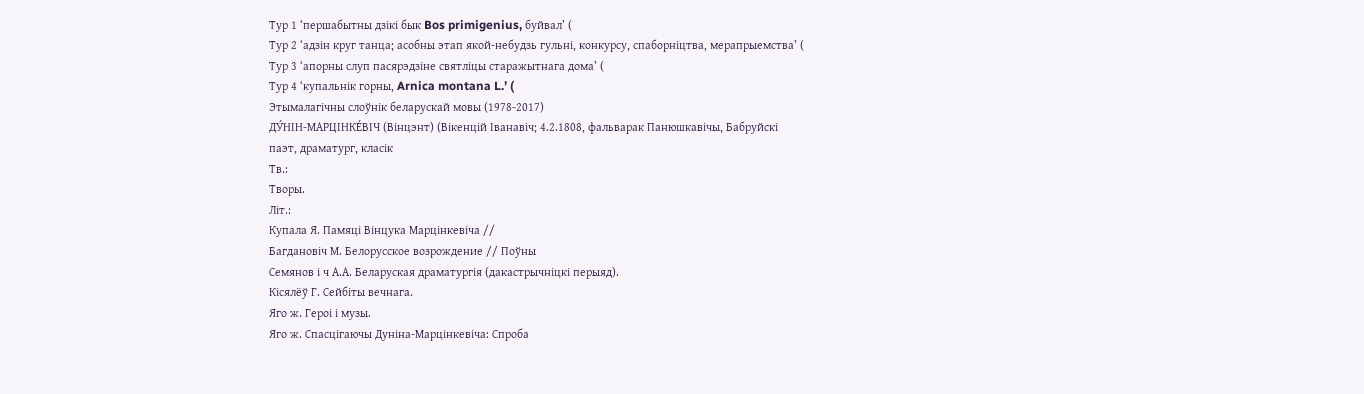Тур 1 ‘першабытны дзікі бык Bos primigenius, буйвал’ (
Тур 2 ‘адзін круг танца; асобны этап якой-небудзь гульні, конкурсу, спаборніцтва, мерапрыемства’ (
Тур 3 ‘апорны слуп пасярэдзіне святліцы старажытнага дома’ (
Тур 4 ‘купальнік горны, Arnica montana L.’ (
Этымалагічны слоўнік беларускай мовы (1978-2017)
ДУ́НІН-МАРЦІНКЕ́ВІЧ (Вінцэнт) (Вікенцій Іванавіч; 4.2.1808, фальварак Панюшкавічы, Бабруйскі
паэт, драматург, класік
Тв.:
Творы.
Літ.:
Купала Я. Памяці Вінцука Марцінкевіча //
Багдановіч М. Белорусское возрождение // Поўны
Семянов і ч А.А. Беларуская драматургія (дакастрычніцкі перыяд).
Кісялёў Г. Сейбіты вечнага.
Яго ж. Героі і музы.
Яго ж. Спасцігаючы Дуніна-Марцінкевіча: Спроба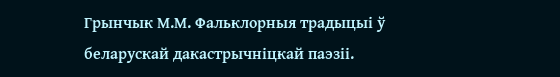Грынчык М.М. Фальклорныя традыцыі ў беларускай дакастрычніцкай паэзіі.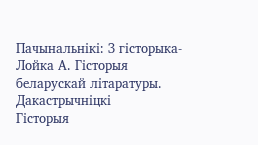Пачынальнікі: З гісторыка-
Лойка А. Гісторыя беларускай літаратуры. Дакастрычніцкі
Гісторыя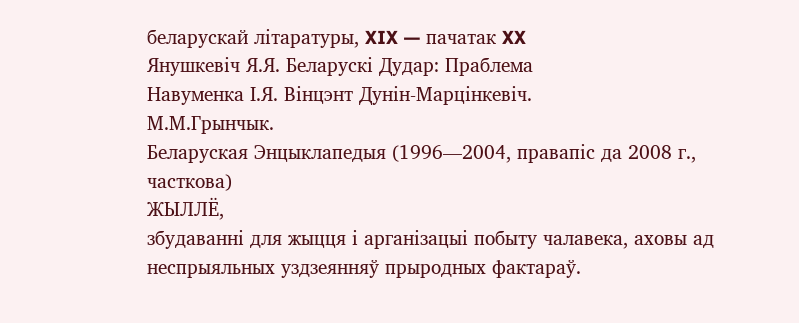беларускай літаратуры, XIX — пачатак XX
Янушкевіч Я.Я. Беларускі Дудар: Праблема
Навуменка І.Я. Вінцэнт Дунін-Марцінкевіч.
М.М.Грынчык.
Беларуская Энцыклапедыя (1996—2004, правапіс да 2008 г., часткова)
ЖЫЛЛЁ,
збудаванні для жыцця і арганізацыі побыту чалавека, аховы ад неспрыяльных уздзеянняў прыродных фактараў.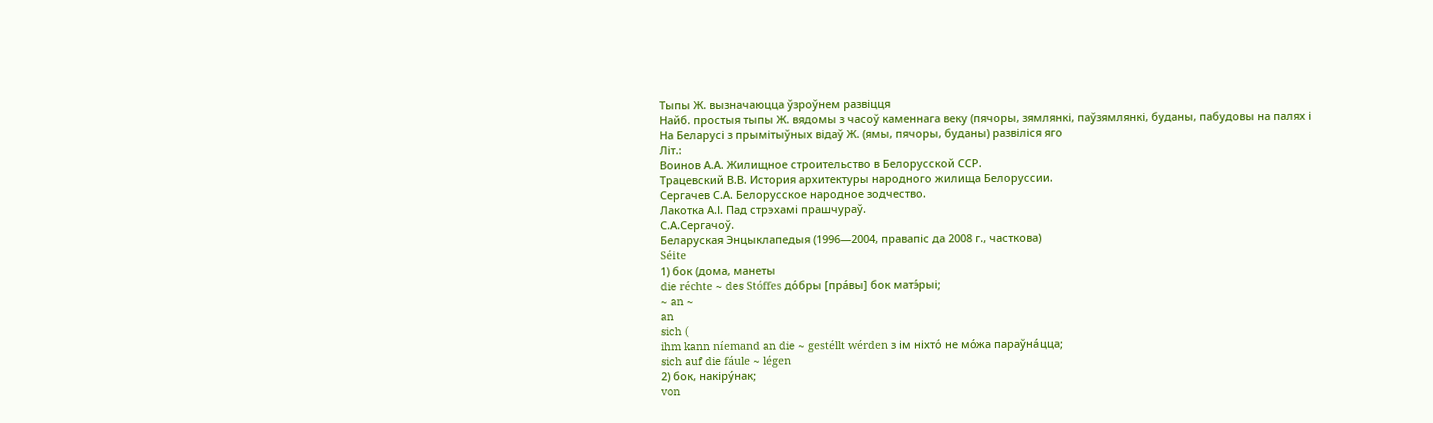Тыпы Ж. вызначаюцца ўзроўнем развіцця
Найб. простыя тыпы Ж. вядомы з часоў каменнага веку (пячоры, зямлянкі, паўзямлянкі, буданы, пабудовы на палях і
На Беларусі з прымітыўных відаў Ж. (ямы, пячоры, буданы) развіліся яго
Літ.:
Воинов А.А. Жилищное строительство в Белорусской ССР.
Трацевский В.В. История архитектуры народного жилища Белоруссии.
Сергачев С.А. Белорусское народное зодчество.
Лакотка А.І. Пад стрэхамі прашчураў.
С.А.Сергачоў.
Беларуская Энцыклапедыя (1996—2004, правапіс да 2008 г., часткова)
Séite
1) бок (дома, манеты
die réchte ~ des Stóffes до́бры [пра́вы] бок матэ́рыі;
~ an ~
an
sich (
ihm kann níemand an die ~ gestéllt wérden з ім ніхто́ не мо́жа параўна́цца;
sich auf die fáule ~ légen
2) бок, накіру́нак;
von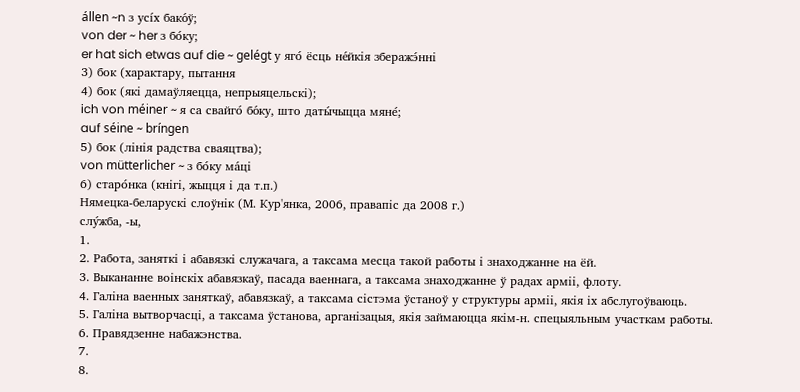állen ~n з усі́х бако́ў;
von der ~ her з бо́ку;
er hat sich etwas auf die ~ gelégt у яго́ ёсць не́йкія зберажэ́нні
3) бок (характару, пытання
4) бок (які дамаўляецца, непрыяцельскі);
ich von méiner ~ я са свайго́ бо́ку, што даты́чыцца мяне́;
auf séine ~ bríngen
5) бок (лінія радства сваяцтва);
von mütterlicher ~ з бо́ку ма́ці
6) старо́нка (кнігі, жыцця і да т.п.)
Нямецка-беларускі слоўнік (М. Кур'янка, 2006, правапіс да 2008 г.)
слу́жба, ‑ы,
1.
2. Работа, заняткі і абавязкі служачага, а таксама месца такой работы і знаходжанне на ёй.
3. Выкананне воінскіх абавязкаў, пасада ваеннага, а таксама знаходжанне ў радах арміі, флоту.
4. Галіна ваенных заняткаў, абавязкаў, а таксама сістэма ўстаноў у структуры арміі, якія іх абслугоўваюць.
5. Галіна вытворчасці, а таксама ўстанова, арганізацыя, якія займаюцца якім‑н. спецыяльным участкам работы.
6. Правядзенне набажэнства.
7.
8.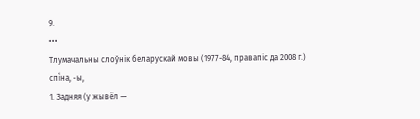9.
•••
Тлумачальны слоўнік беларускай мовы (1977-84, правапіс да 2008 г.)
спі́на, ‑ы,
1. Задняя (у жывёл —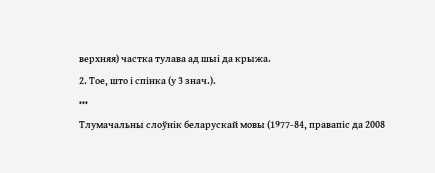верхняя) частка тулава ад шыі да крыжа.
2. Тое, што і спінка (у 3 знач.).
•••
Тлумачальны слоўнік беларускай мовы (1977-84, правапіс да 2008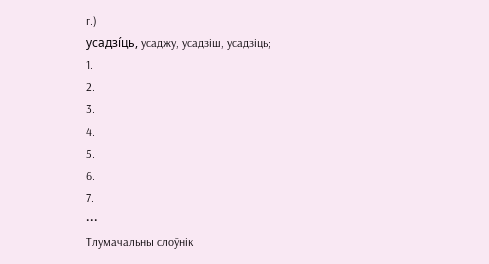г.)
усадзі́ць, усаджу, усадзіш, усадзіць;
1.
2.
3.
4.
5.
6.
7.
•••
Тлумачальны слоўнік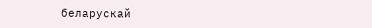беларускай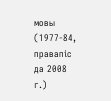мовы (1977-84, правапіс да 2008 г.)